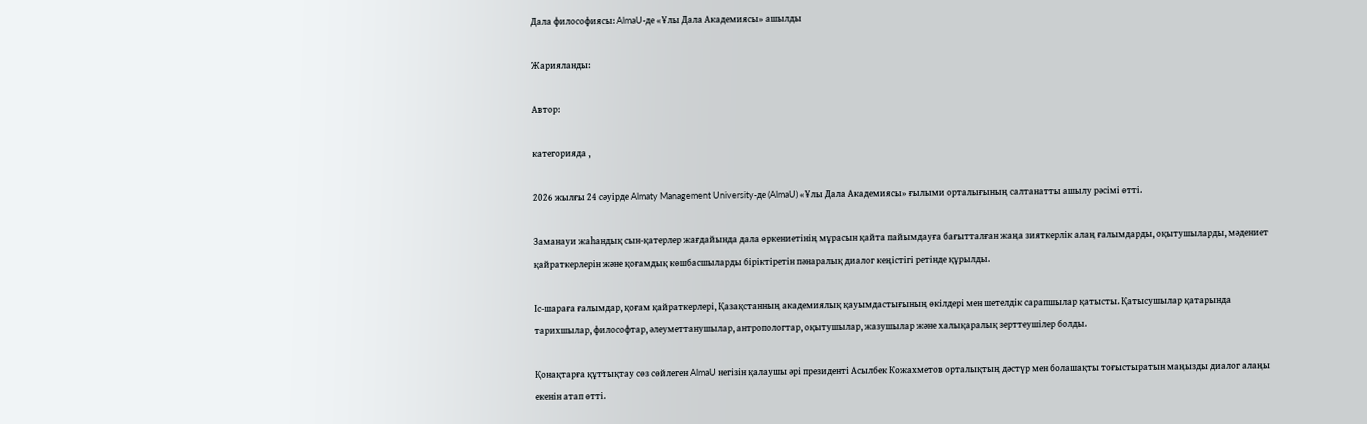Дала философиясы: AlmaU-де «Ұлы Дала Академиясы» ашылды

Жарияланды:

Автор:

категорияда ,

2026 жылғы 24 сәуірде Almaty Management University-де (AlmaU) «Ұлы Дала Академиясы» ғылыми орталығының салтанатты ашылу рәсімі өтті.

Заманауи жаһандық сын-қатерлер жағдайында дала өркениетінің мұрасын қайта пайымдауға бағытталған жаңа зияткерлік алаң ғалымдарды, оқытушыларды, мәдениет қайраткерлерін және қоғамдық көшбасшыларды біріктіретін пәнаралық диалог кеңістігі ретінде құрылды.

Іс-шараға ғалымдар, қоғам қайраткерлері, Қазақстанның академиялық қауымдастығының өкілдері мен шетелдік сарапшылар қатысты. Қатысушылар қатарында тарихшылар, философтар, әлеуметтанушылар, антропологтар, оқытушылар, жазушылар және халықаралық зерттеушілер болды.

Қонақтарға құттықтау сөз сөйлеген AlmaU негізін қалаушы әрі президенті Асылбек Кожахметов орталықтың дәстүр мен болашақты тоғыстыратын маңызды диалог алаңы екенін атап өтті.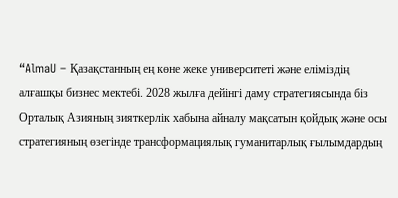“AlmaU – Қазақстанның ең көне жеке университеті және еліміздің алғашқы бизнес мектебі. 2028 жылға дейінгі даму стратегиясында біз Орталық Азияның зияткерлік хабына айналу мақсатын қойдық және осы стратегияның өзегінде трансформациялық гуманитарлық ғылымдардың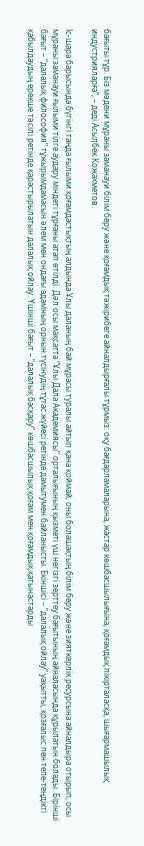бағыты тұр. Біз мәдени мұраны заманауи білім беру және қоғамдық тәжірибеге айналдырғалы тұрмыз: оқу бағдарламаларына, жастар көшбасшылығына, қоғамдық пікірталасқа, шығармашылық индустрияларға”, – деді Асылбек Кожахметов.

Іс-шара барысында бүгінгі таңда ғылыми қоғамдастықтың алдында Ұлы даланың бай мұрасы туралы айтып қана қоймай, оны болашақтың білім беру және зияткерлік ресурсына айналдыра отырып, осы мұраны заманауи ғылыми тілге аудару міндеті тұрғаны атап өтілді. Дәл осы мақсатта “Ұлы Дала Академиясы” орталығының қызметі үш негізгі зерттеу бағытының айналасында құрылатын болады. Бірінші бағыт – “далалық философия” тұжырымдамасын әлем мен ондағы адамның орнын түсінудің тұтас жүйесі ретінде дамытумен байланысты. Екіншісі – ”далалық ойлау” уақытты, қозғалыс пен тепе-теңдікті қабылдаудың ерекше тәсілі ретінде қарастырылатын далалық ойлау. Үшінші бағыт – “далалық басқару” көшбасшылық қоғам мен қоғамдық қатынастарды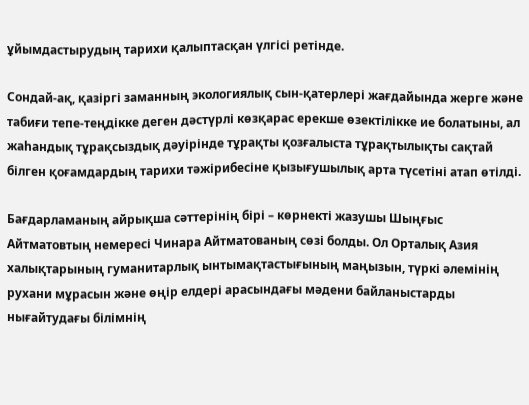ұйымдастырудың тарихи қалыптасқан үлгісі ретінде.

Сондай-ақ, қазіргі заманның экологиялық сын-қатерлері жағдайында жерге және табиғи тепе-теңдікке деген дәстүрлі көзқарас ерекше өзектілікке ие болатыны, ал жаһандық тұрақсыздық дәуірінде тұрақты қозғалыста тұрақтылықты сақтай білген қоғамдардың тарихи тәжірибесіне қызығушылық арта түсетіні атап өтілді.

Бағдарламаның айрықша сәттерінің бірі – көрнекті жазушы Шыңғыс Айтматовтың немересі Чинара Айтматованың сөзі болды. Ол Орталық Азия халықтарының гуманитарлық ынтымақтастығының маңызын, түркі әлемінің рухани мұрасын және өңір елдері арасындағы мәдени байланыстарды нығайтудағы білімнің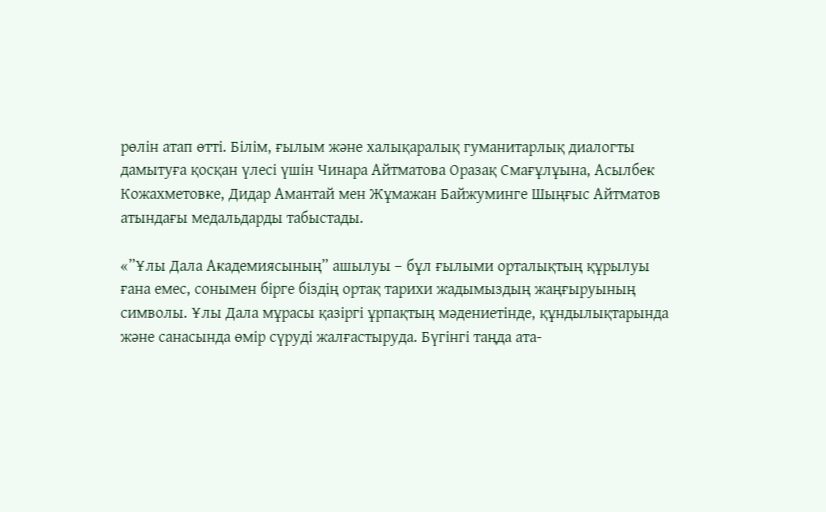рөлін атап өтті. Білім, ғылым және халықаралық гуманитарлық диалогты дамытуға қосқан үлесі үшін Чинара Айтматова Оразақ Смағұлұына, Асылбек Кожахметовке, Дидар Амантай мен Жұмажан Байжуминге Шыңғыс Айтматов атындағы медальдарды табыстады.

«”Ұлы Дала Академиясының” ашылуы – бұл ғылыми орталықтың құрылуы ғана емес, сонымен бірге біздің ортақ тарихи жадымыздың жаңғыруының символы. Ұлы Дала мұрасы қазіргі ұрпақтың мәдениетінде, құндылықтарында және санасында өмір сүруді жалғастыруда. Бүгінгі таңда ата-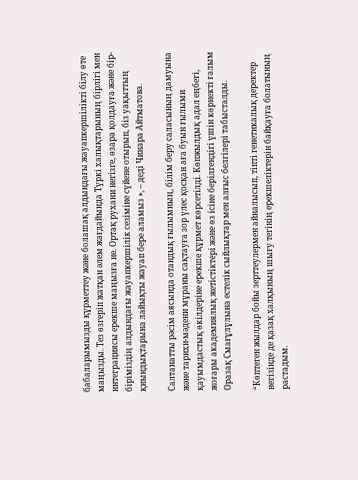бабаларымызды құрметтеу және болашақ алдындағы жауапкершілікті білу өте маңызды. Тез өзгеріп жатқан әлем жағдайында Түркі халықтарының бірлігі мен интеграциясы ерекше маңызға ие. Ортақ рухани негізге, өзара қолдауға және бір-біріміздің алдындағы жауапкершілік сезіміне сүйене отырып, біз уақыттың қиындықтарына лайықты жауап бере аламыз », – деді Чинара Айтматова.

Салтанатты рәсім аясында отандық ғылымның, білім беру саласының дамуына және тарихи-мәдени мұраны сақтауға зор үлес қосқан аға буын ғылыми қауымдастық өкілдеріне ерекше құрмет көрсетілді. Көпжылдық адал еңбегі, жоғары академиялық жетістіктері және өз ісіне берілгендігі үшін көрнекті ғалым Оразақ Смағұлұлына естелік сыйлықтар мен алғыс белгілері табысталды.

“Көптеген жылдар бойы зерттеулермен айналысып, тіпті генетикалық деректер негізінде де қазақ халқының шығу тегінің ерекшеліктерін байқауға болатының растадым.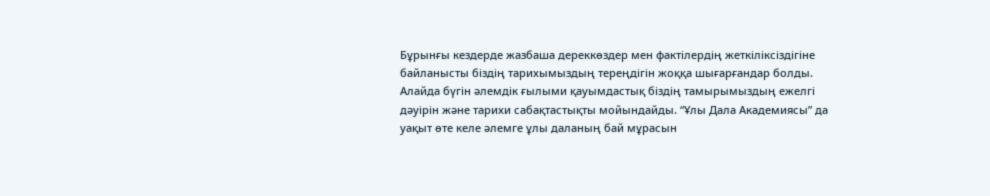Бұрынғы кездерде жазбаша дереккөздер мен фактілердің жеткіліксіздігіне байланысты біздің тарихымыздың тереңдігін жоққа шығарғандар болды. Алайда бүгін әлемдік ғылыми қауымдастық біздің тамырымыздың ежелгі дәуірін және тарихи сабақтастықты мойындайды. “Ұлы Дала Академиясы” да уақыт өте келе әлемге ұлы даланың бай мұрасын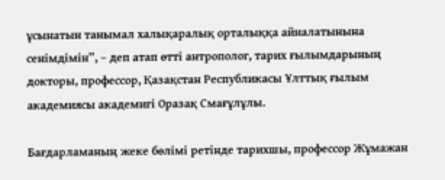ұсынатын танымал халықаралық орталыққа айналатынына сенімдімін”, – деп атап өтті антрополог, тарих ғылымдарының докторы, профессор, Қазақстан Республикасы Ұлттық ғылым академиясы академигі Оразақ Смағұлұлы.

Бағдарламаның жеке бөлімі ретінде тарихшы, профессор Жұмажан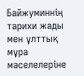Байжуминнің тарихи жады мен ұлттық мұра мәселелеріне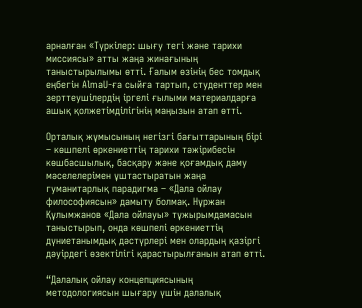арналған «Түркілер: шығу тегі және тарихи миссиясы» атты жаңа жинағының таныстырылымы өтті. Ғалым өзінің бес томдық еңбегін AlmaU-ға сыйға тартып, студенттер мен зерттеушілердің іргелі ғылыми материалдарға ашық қолжетімділігінің маңызын атап өтті.

Орталық жұмысының негізгі бағыттарының бірі – көшпелі өркениеттің тарихи тәжірибесін көшбасшылық, басқару және қоғамдық даму мәселелерімен ұштастыратын жаңа гуманитарлық парадигма – «Дала ойлау философиясын» дамыту болмақ. Нұржан Құлымжанов «Дала ойлауы» тұжырымдамасын таныстырып, онда көшпелі өркениеттің дүниетанымдық дәстүрлері мен олардың қазіргі дәуірдегі өзектілігі қарастырылғанын атап өтті.

“Далалық ойлау концепциясының методологиясын шығару үшін далалық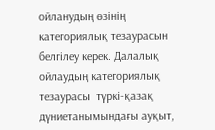ойланудың өзінің категориялық тезаурасын белгілеу керек. Далалық ойлаудың категориялық тезаурасы  түркі-қазақ дүниетанымындағы ауқыт,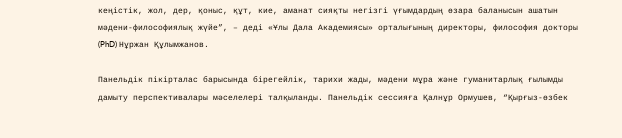кеңістік, жол, дер, қоныс, құт, кие, аманат сияқты негізгі үғымдардың өзара баланысын ашатын мәдени-философиялық жүйе”, – деді «Ұлы Дала Академиясы» орталығының директоры, философия докторы (PhD) Нұржан Құлымжанов.

Панельдік пікірталас барысында бірегейлік, тарихи жады, мәдени мұра және гуманитарлық ғылымды дамыту перспективалары мәселелері талқыланды. Панельдік сессияға Қалнұр Ормушев, “Қырғыз-өзбек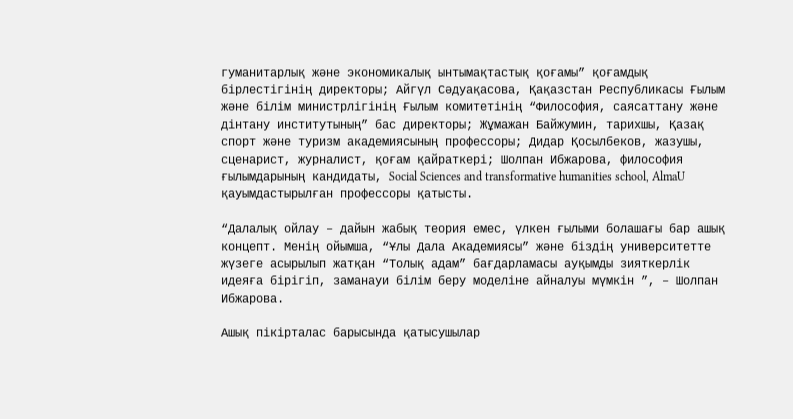гуманитарлық және экономикалық ынтымақтастық қоғамы” қоғамдық бірлестігінің директоры; Айгүл Сәдуақасова, Қақазстан Республикасы Ғылым және білім министрлігінің Ғылым комитетінің “Философия, саясаттану және дінтану институтының” бас директоры; Жұмажан Байжумин, тарихшы, Қазақ спорт және туризм академиясының профессоры; Дидар Қосылбеков, жазушы, сценарист, журналист, қоғам қайраткері; Шолпан Ибжарова, философия ғылымдарының кандидаты, Social Sciences and transformative humanities school, AlmaU қауымдастырылған профессоры қатысты.

“Далалық ойлау – дайын жабық теория емес, үлкен ғылыми болашағы бар ашық концепт. Менің ойымша, “Ұлы Дала Академиясы” және біздің университетте жүзеге асырылып жатқан “Толық адам” бағдарламасы ауқымды зияткерлік идеяға бірігіп, заманауи білім беру моделіне айналуы мүмкін ”, – Шолпан Ибжарова.

Ашық пікірталас барысында қатысушылар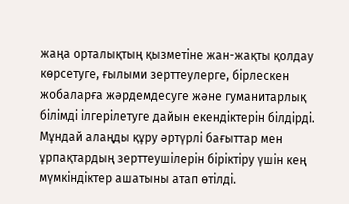жаңа орталықтың қызметіне жан-жақты қолдау көрсетуге, ғылыми зерттеулерге, бірлескен жобаларға жәрдемдесуге және гуманитарлық білімді ілгерілетуге дайын екендіктерін білдірді. Мұндай алаңды құру әртүрлі бағыттар мен ұрпақтардың зерттеушілерін біріктіру үшін кең мүмкіндіктер ашатыны атап өтілді.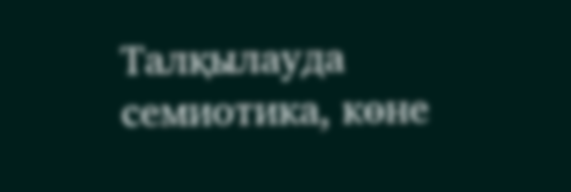Талқылауда семиотика, көне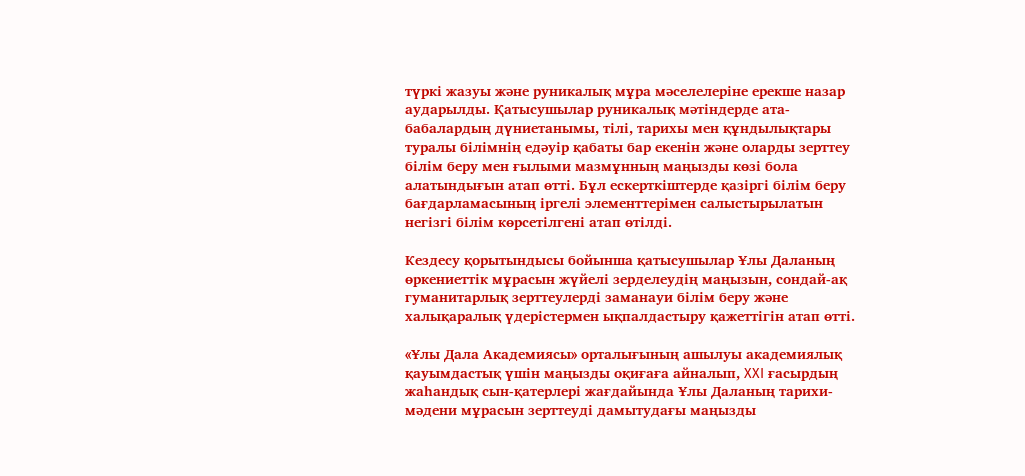түркі жазуы және руникалық мұра мәселелеріне ерекше назар аударылды. Қатысушылар руникалық мәтіндерде ата-бабалардың дүниетанымы, тілі, тарихы мен құндылықтары туралы білімнің едәуір қабаты бар екенін және оларды зерттеу білім беру мен ғылыми мазмұнның маңызды көзі бола алатындығын атап өтті. Бұл ескерткіштерде қазіргі білім беру бағдарламасының іргелі элементтерімен салыстырылатын негізгі білім көрсетілгені атап өтілді.

Кездесу қорытындысы бойынша қатысушылар Ұлы Даланың өркениеттік мұрасын жүйелі зерделеудің маңызын, сондай-ақ гуманитарлық зерттеулерді заманауи білім беру және халықаралық үдерістермен ықпалдастыру қажеттігін атап өтті.

«Ұлы Дала Академиясы» орталығының ашылуы академиялық қауымдастық үшін маңызды оқиғаға айналып, XXI ғасырдың жаһандық сын-қатерлері жағдайында Ұлы Даланың тарихи-мәдени мұрасын зерттеуді дамытудағы маңызды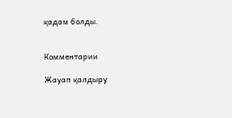қадам болды.


Комментарии

Жауап қалдыру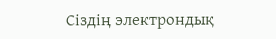Сіздің электрондық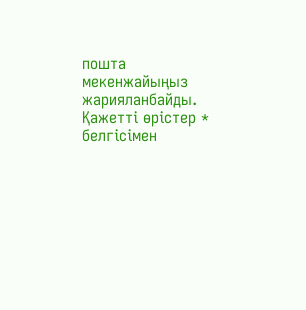пошта мекенжайыңыз жарияланбайды. Қажетті өрістер * белгісімен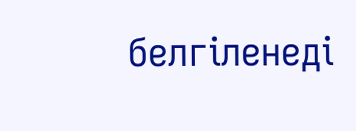белгіленеді